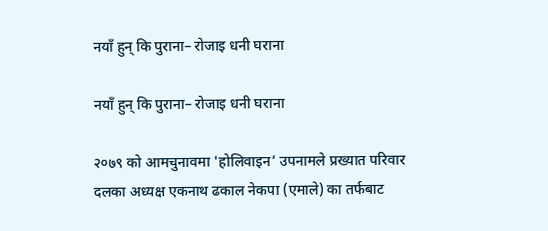नयाँ हुन् कि पुराना– रोजाइ धनी घराना

नयाँ हुन् कि पुराना– रोजाइ धनी घराना

२०७९ को आमचुनावमा 'होलिवाइन’ उपनामले प्रख्यात परिवार दलका अध्यक्ष एकनाथ ढकाल नेकपा (एमाले) का तर्फबाट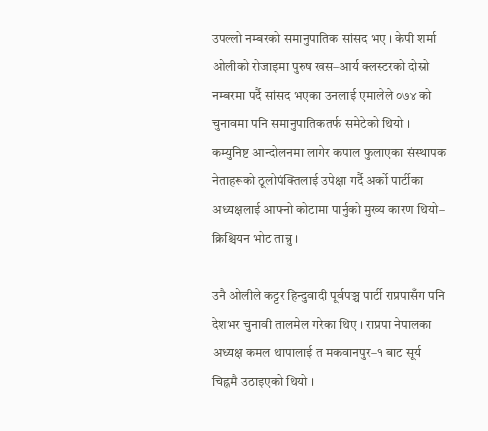उपल्लो नम्बरको समानुपातिक सांसद भए । केपी शर्मा ओलीको रोजाइमा पुरुष खस–आर्य क्लस्टरको दोस्रो नम्बरमा पर्दै सांसद भएका उनलाई एमालेले ०७४ को चुनावमा पनि समानुपातिकतर्फ समेटेको थियो । कम्युनिष्ट आन्दोलनमा लागेर कपाल फुलाएका संस्थापक नेताहरूको ठूलोपंक्तिलाई उपेक्षा गर्दै अर्को पार्टीका अध्यक्षलाई आफ्नो कोटामा पार्नुको मुख्य कारण थियो– क्रिश्चियन भोट तान्नु ।

उनै ओलीले कट्टर हिन्दुवादी पूर्वपञ्च पार्टी राप्रपासँग पनि देशभर चुनावी तालमेल गरेका थिए । राप्रपा नेपालका अध्यक्ष कमल थापालाई त मकवानपुर–१ बाट सूर्य चिह्नमै उठाइएको थियो ।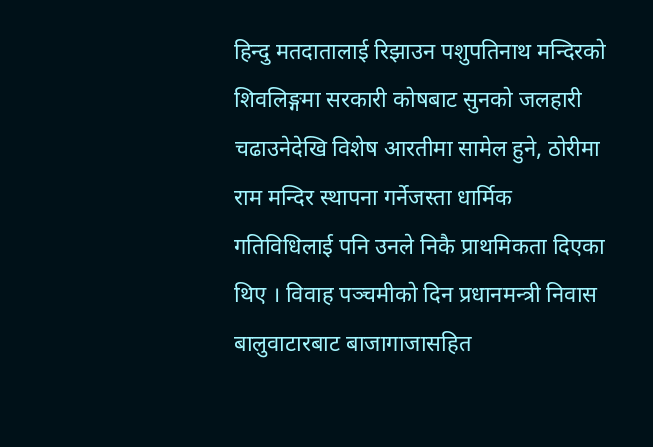हिन्दु मतदातालाई रिझाउन पशुपतिनाथ मन्दिरको शिवलिङ्गमा सरकारी कोषबाट सुनको जलहारी चढाउनेदेखि विशेष आरतीमा सामेल हुने, ठोरीमा राम मन्दिर स्थापना गर्नेजस्ता धार्मिक गतिविधिलाई पनि उनले निकै प्राथमिकता दिएका थिए । विवाह पञ्चमीको दिन प्रधानमन्त्री निवास बालुवाटारबाट बाजागाजासहित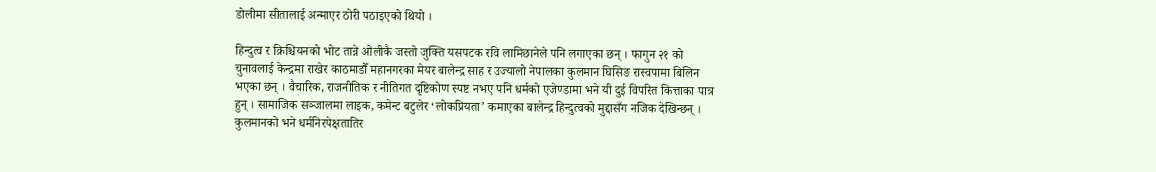डोलीमा सीतालाई अन्माएर ठोरी पठाइएको थियो ।

हिन्दुत्व र क्रिश्चियनको भोट तान्ने ओलीकै जस्तो जुक्ति यसपटक रवि लामिछानेले पनि लगाएका छन् । फागुन २१ को चुनावलाई केन्द्रमा राखेर काठमाडौँ महानगरका मेयर बालेन्द्र साह र उज्यालो नेपालका कुलमान घिसिङ रास्वपामा बिलिन भएका छन् । वैचारिक, राजनीतिक र नीतिगत दृष्टिकोण स्पष्ट नभए पनि धर्मको एजेण्डामा भने यी दुई विपरित कित्ताका पात्र हुन् । सामाजिक सञ्जालमा लाइक, कमेन्ट बटुलेर ‘लोकप्रियता’ कमाएका बालेन्द्र हिन्दुत्वको मुद्दासँग नजिक देखिन्छन् । कुलमानको भने धर्मनिरपेक्षतातिर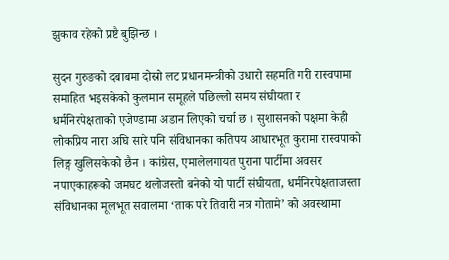झुकाव रहेको प्रष्टै बुझिन्छ ।

सुदन गुरुङको दबाबमा दोस्रो लट प्रधानमन्त्रीको उधारो सहमति गरी रास्वपामा समाहित भइसकेको कुलमान समूहले पछिल्लो समय संघीयता र धर्मनिरपेक्षताको एजेण्डामा अडान लिएको चर्चा छ । सुशासनको पक्षमा केही लोकप्रिय नारा अघि सारे पनि संविधानका कतिपय आधारभूत कुरामा रास्वपाको लिङ्ग खुलिसकेको छैन । कांग्रेस, एमालेलगायत पुराना पार्टीमा अवसर नपाएकाहरूको जमघट थलोजस्तो बनेको यो पार्टी संघीयता, धर्मनिरपेक्षताजस्ता संविधानका मूलभूत सवालमा ‘ताक परे तिवारी नत्र गोतामे’ को अवस्थामा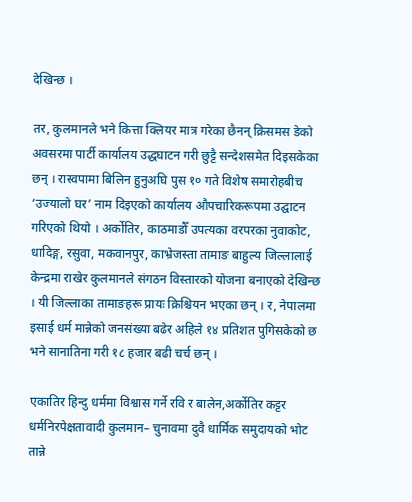देखिन्छ ।

तर, कुलमानले भने कित्ता क्लियर मात्र गरेका छैनन् क्रिसमस डेको अवसरमा पार्टी कार्यालय उद्धघाटन गरी छुट्टै सन्देशसमेत दिइसकेका छन् । रास्वपामा बिलिन हुनुअघि पुस १० गते विशेष समारोहबीच ‘उज्यालो घर’ नाम दिइएको कार्यालय औपचारिकरूपमा उद्घाटन गरिएको थियो । अर्कोतिर, काठमाडौँ उपत्यका वरपरका नुवाकोट, धादिङ्ग, रसुवा, मकवानपुर, काभ्रेजस्ता तामाङ बाहुल्य जिल्लालाई केन्द्रमा राखेर कुलमानले संगठन विस्तारको योजना बनाएको देखिन्छ । यी जिल्लाका तामाङहरू प्रायः क्रिश्चियन भएका छन् । र, नेपालमा इसाई धर्म मान्नेको जनसंख्या बढेर अहिले १४ प्रतिशत पुगिसकेको छ भने सानातिना गरी १८ हजार बढी चर्च छन् ।

एकातिर हिन्दु धर्ममा विश्वास गर्ने रवि र बालेन,अर्कोतिर कट्टर धर्मनिरपेक्षतावादी कुलमान– चुनावमा दुवै धार्मिक समुदायको भोट तान्ने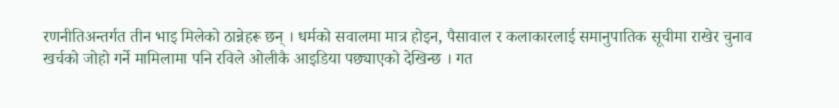रणनीतिअन्तर्गत तीन भाइ मिलेको ठान्नेहरू छन् । धर्मको सवालमा मात्र होइन, पैसावाल र कलाकारलाई समानुपातिक सूचीमा राखेर चुनाव खर्चको जोहो गर्ने मामिलामा पनि रविले ओलीकै आइडिया पछ्याएको देखिन्छ । गत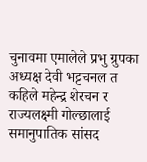चुनावमा एमालेले प्रभु ग्रुपका अध्यक्ष देवी भट्टचनल त कहिले महेन्द्र शेरचन र राज्यलक्ष्मी गोल्छालाई समानुपातिक सांसद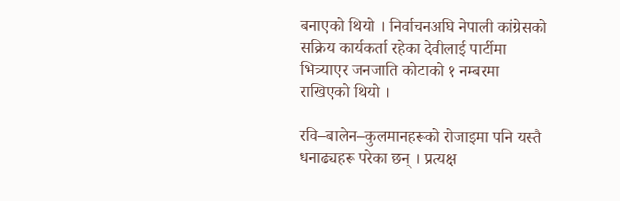बनाएको थियो । निर्वाचनअघि नेपाली कांग्रेसको सक्रिय कार्यकर्ता रहेका देवीलाई पार्टीमा भित्र्याएर जनजाति कोटाको १ नम्बरमा राखिएको थियो ।

रवि–बालेन–कुलमानहरूको रोजाइमा पनि यस्तै धनाढ्यहरू परेका छन् । प्रत्यक्ष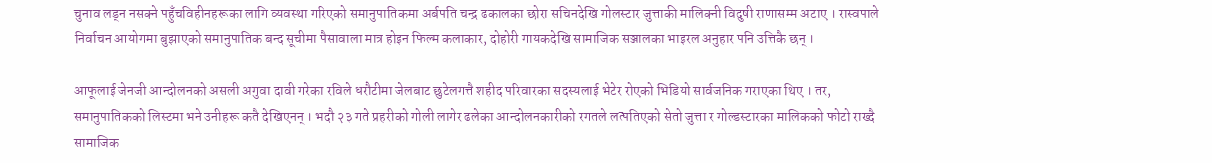चुनाव लड्न नसक्ने पहुँचविहीनहरूका लागि व्यवस्था गरिएको समानुपातिकमा अर्बपति चन्द्र ढकालका छोरा सचिनदेखि गोलस्टार जुत्ताकी मालिक्नी विदुषी राणासम्म अटाए । रास्वपाले निर्वाचन आयोगमा बुझाएको समानुपातिक बन्द सूचीमा पैसावाला मात्र होइन फिल्म कलाकार, दोहोरी गायकदेखि सामाजिक सञ्जालका भाइरल अनुहार पनि उत्तिकै छन् ।

आफूलाई जेनजी आन्दोलनको असली अगुवा दावी गरेका रविले धरौटीमा जेलबाट छुटेलगत्तै शहीद परिवारका सदस्यलाई भेटेर रोएको भिडियो सार्वजनिक गराएका थिए । तर, समानुपातिकको लिस्टमा भने उनीहरू कतै देखिएनन् । भदौ २३ गते प्रहरीको गोली लागेर ढलेका आन्दोलनकारीको रगतले लत्पतिएको सेतो जुत्ता र गोल्डस्टारका मालिकको फोटो राख्दै सामाजिक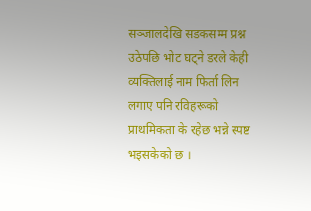सञ्जालदेखि सडकसम्म प्रश्न उठेपछि भोट घट्ने डरले केही व्यक्तिलाई नाम फिर्ता लिन लगाए पनि रविहरूको प्राथमिकता के रहेछ भन्ने स्पष्ट भइसकेको छ ।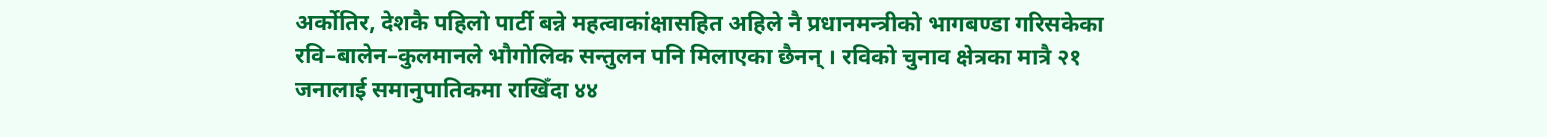अर्कोतिर, देशकै पहिलो पार्टी बन्ने महत्वाकांक्षासहित अहिले नै प्रधानमन्त्रीको भागबण्डा गरिसकेका रवि–बालेन–कुलमानले भौगोलिक सन्तुलन पनि मिलाएका छैनन् । रविको चुनाव क्षेत्रका मात्रै २१ जनालाई समानुपातिकमा राखिँदा ४४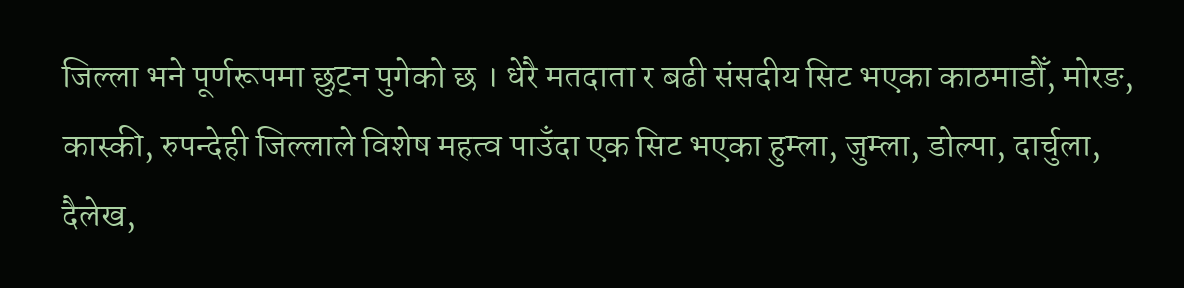जिल्ला भने पूर्णरूपमा छुट्न पुगेको छ । धेरै मतदाता र बढी संसदीय सिट भएका काठमाडौँ, मोरङ, कास्की, रुपन्देही जिल्लाले विशेष महत्व पाउँदा एक सिट भएका हुम्ला, जुम्ला, डोल्पा, दार्चुला, दैलेख,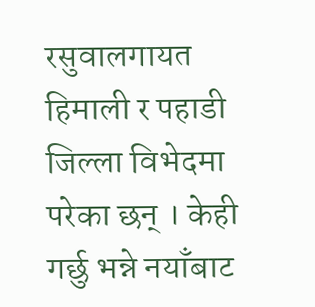रसुवालगायत हिमाली र पहाडी जिल्ला विभेदमा परेका छन् । केही गर्छु भन्ने नयाँबाट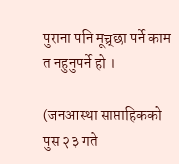पुराना पनि मूच्र्छा पर्ने काम त नहुनुपर्ने हो ।

(जनआस्था साप्ताहिकको पुस २३ गते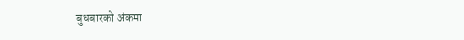बुधबारको अंकमा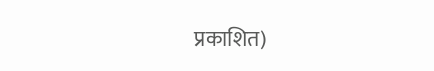प्रकाशित)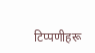टिप्पणीहरू